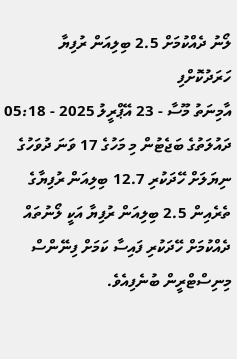ލޯނު ދެއްކުމަށް 2.5 ބިލިއަން ރުފިޔާ ހަރަދުކޮށްފި
އާމިނަތު މޫސާ - 23 އޭޕްރީލު 2025 - 05:18
ދައުލަތުގެ ބަޖެޓުން މި މަހުގެ 17 ވަނަ ދުވަހުގެ ނިޔަލަށް ހޭދަކުރި 12.7 ބިލިއަން ރުފިޔާގެ ތެރެއިން 2.5 ބިލިއަން ރުފިޔާ އަކީ ލޯނުތައް ދެއްކުމަށް ހޭދަކުރި ފައިސާ ކަމަށް ފިނޭންސް މިނިސްޓްރީން ބުނެފިއެވެ.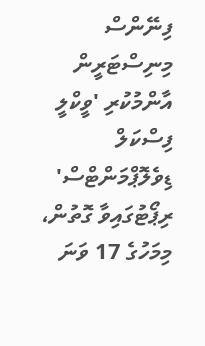ފިނޭންސް މިނިސްޓަރީން އާންމުކުރި 'ވީކްލީ ފިސްކަލް ޑިވެލޮޕްމަންޓްސް' ރިޕޯޓުގައިވާ ގޮތުން، މިމަހުގެ 17 ވަނަ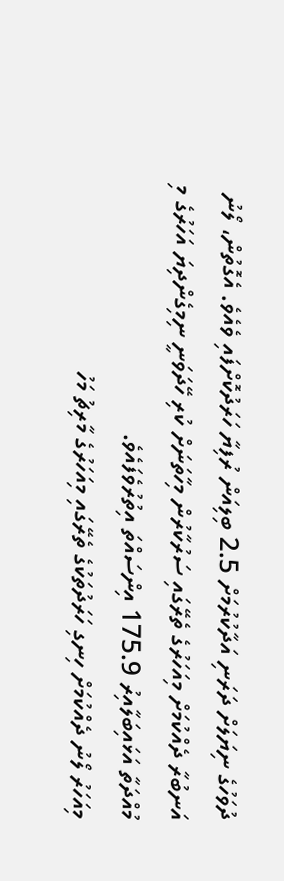ދުވަހުގެ ނިޔަލަށް ދަރަނި އަދާކުރުމަށް 2.5 ބިލިއަން ރުފިޔާ ހަރަދުކޮށްފައި ވެއެވެ. އެގޮތުން، ލޯނު އަނބުރާ ދެއްކުމަށް މިއަހަރުގެ ތެރޭގައި ސަރުކާރުން މިހާތަނަށް ކުރި ހޭދަވަނީ ނިމިގެންދިޔަ އަހަރުގެ މި މުއްދަތާ އަޅައިބަލާއިރު 175.9 އިންސައްތަ އިތުރުވެފައެވެ.
މިއަހަރު ލޯނު ދެއްކުމަށް ހިނގި ހަރަދުތަކުގެ ތެރޭގައި މިއަހަރުގެ މާރިޗު މަހު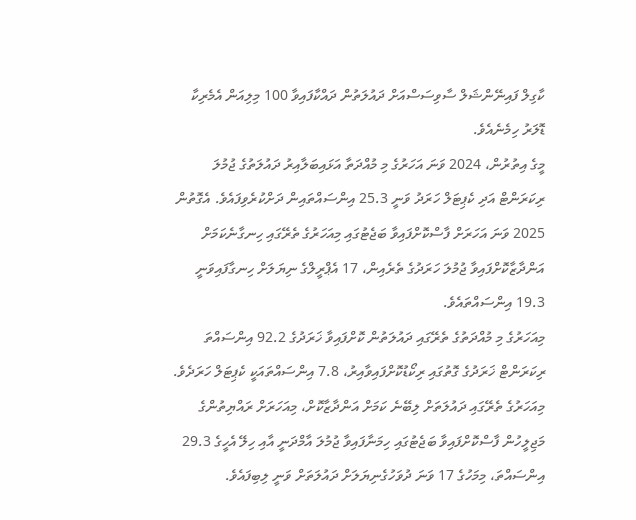ކާގިލް ފައިނޭންޝަލް ސާވިސަސްއަށް ދައުލަތުން ދައްކާފައިވާ 100 މިލިއަން އެމެރިކާ ޑޮލަރު ހިމެނެއެވެ.
މީގެ އިތުރުން، 2024 ވަނަ އަހަރުގެ މި މުއްދަތާ އަޅައިބަލާއިރު ދައުލަތުގެ ޖުމުލަ ރިކަރަންޓް އަދި ކެޕިޓަލް ހަރަދު ވަނީ 25.3 އިންސައްތައިން ދަށްކުރެވިފައެވެ. އެގޮތުން 2025 ވަނަ އަހަރަށް ފާސްކޮށްފައިވާ ބަޖެޓުގައި މިއަހަރުގެ ތެރޭގައި ހިނގާނެކަމަށް އަންދާޒާކޮށްފައިވާ ޖުމުލަ ހަރަދުގެ ތެރެއިން، 17 އެޕްރީލްގެ ނިޔަލަށް ހިނގާފައިވަނީ 19.3 އިންސައްތައެވެ.
މިއަހަރުގެ މި މުއްދަތުގެ ތެރޭގައި ދައުލަތުން ކޮށްފައިވާ ޚަރަދުގެ 92.2 އިންސައްތަ ރިކަރަންޓް ޚަރަދުގެ ގޮތުގައި ރިކޯޑުކޮށްފައިވާއިރު، 7.8 އިންސައްތައަކީ ކެޕިޓަލް ހަރަދެވެ.
މިއަހަރުގެ ތެރޭގައި ދައުލަތަށް ލިބޭނެ ކަމަށް އަންދާޒާކޮށް، މިއަހަރަށް ރައްޔިތުންގެ މަޖިލީހުން ފާސްކޮށްފައިވާ ބަޖެޓުގައި ހިމަނާފައިވާ ޖުމުލަ އާމްދަނީ އާއި ހިލޭ އެހީގެ 29.3 އިންސައްތަ، މިމަހުގެ 17 ވަނަ ދުވަހުގެނިޔަލަށް ދައުލަތަށް ވަނީ ލިބިފައެވެ.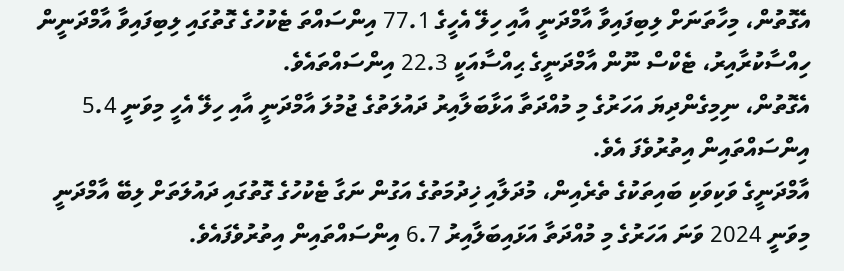އެގޮތުން، މިހާތަނަށް ލިބިފައިވާ އާމްދަނީ އާއި ހިލޭ އެހީގެ 77.1 އިންސައްތަ ޓެކުހުގެ ގޮތުގައި ލިބިފައިވާ އާމްދަނީން ހިއްސާކުރާއިރު، ޓެކްސް ނޫން އާމްދަނީގެ ޙިއްސާއަކީ 22.3 އިންސައްތައެވެ.
އެގޮތުން، ނިމިގެންދިޔަ އަހަރުގެ މި މުއްދަތާ އަޅާބަލާއިރު ދައުލަތުގެ ޖުމުލަ އާމްދަނީ އާއި ހިލޭ އެހީ މިވަނީ 5.4 އިންސައްތައިން އިތުރުވެފަ އެވެ.
އާމްދަނީގެ ވަކިވަކި ބައިތަކުގެ ތެރެއިން، މުދަލާއި ޚިދުމަތުގެ އަގުން ނަގާ ޓެކުހުގެ ގޮތުގައި ދައުލަތަށް ލިބޭ އާމްދަނީ މިވަނީ 2024 ވަނަ އަހަރުގެ މި މުއްދަތާ އަޅައިބަލާއިރު 6.7 އިންސައްތައިން އިތުރުވެފައެވެ.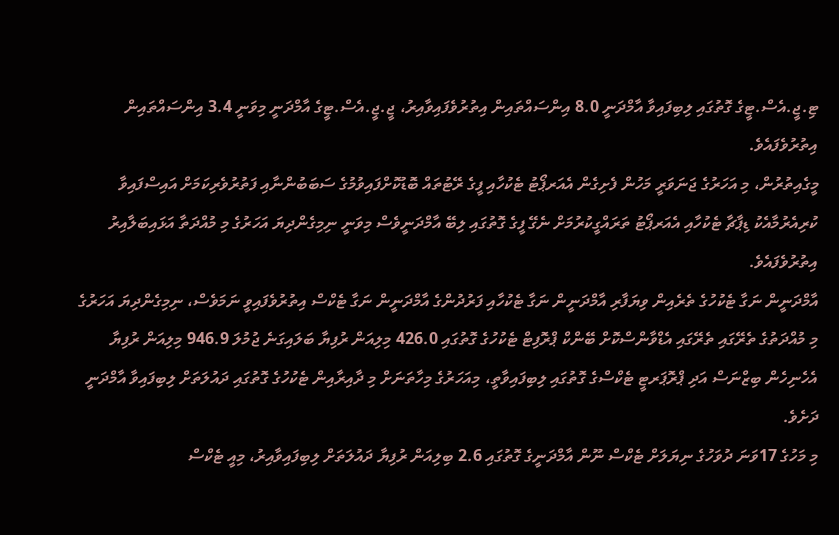ޓި.ޖީ.އެސް.ޓީގެ ގޮތުގައި ލިބިފައިވާ އާމްދަނީ 8.0 އިންސައްތައިން އިތުރުވެފައިވާއިރު، ޖީ.ޖީ.އެސް.ޓީގެ އާމްދަނީ މިވަނީ 3.4 އިންސައްތައިން އިތުރުވެފައެވެ.
މީގެއިތުރުން، މި އަހަރުގެ ޖަނަވަރީ މަހުން ފެށިގެން އެއަރޕޯޓު ޓެކުހާއި ފީގެ ރޭޓުތައް ބޮޑުކޮށްފައިވުމުގެ ސަބަބުންނާއި ފަތުރުވެރިކަމަށް އައިސްފައިވާ ކުރިއެރުމާއެކު ޑިޕާޗާ ޓެކުހާއި އެއަރޕޯޓު ތަރައްގީކުރުމަށް ނެގޭ ފީގެ ގޮތުގައި ލިބޭ އާމްދަނީވެސް މިވަނީ ނިމިގެންދިޔަ އަހަރުގެ މި މުއްދަތާ އަޅައިބަލާއިރު އިތުރުވެފައެވެ.
އާމްދަނީން ނަގާ ޓެކުހުގެ ތެރެއިން ވިޔަފާރި އާމްދަނީން ނަގާ ޓެކުހާއި ފަރުދުންގެ އާމްދަނީން ނަގާ ޓެކްސް އިތުރުވެފައިވީ ނަމަވެސް، ނިމިގެންދިޔަ އަހަރުގެ މި މުއްދަތުގެ ތެރޭގައި ތެރޭގައި އެޑްވާންސްކޮށް ބޭންކް ޕްރޮފިޓް ޓެކުހުގެ ގޮތުގައި 426.0 މިލިއަން ރުފިޔާ ބަލައިގަނެ ޖުމުލަ 946.9 މިލިއަން ރުފިޔާ އެހެނިހެން ބިޒްނަސް އަދި ޕްރޮޕަރޓީ ޓެކްސްގެ ގޮތުގައި ލިބިފައިވާތީ، މިއަހަރުގެ މިހާތަނަށް މި ދާއިރާއިން ޓެކުހުގެ ގޮތުގައި ދައުލަތަށް ލިބިފައިވާ އާމްދަނީ ދަށެވެ.
މި މަހުގެ 17ވަނަ ދުވަހުގެ ނިޔަލަށް ޓެކްސް ނޫން އާމްދަނީގެ ގޮތުގައި 2.6 ބިލިއަން ރުފިޔާ ދައުލަތަށް ލިބިފައިވާއިރު، މިއީ ޓެކްސް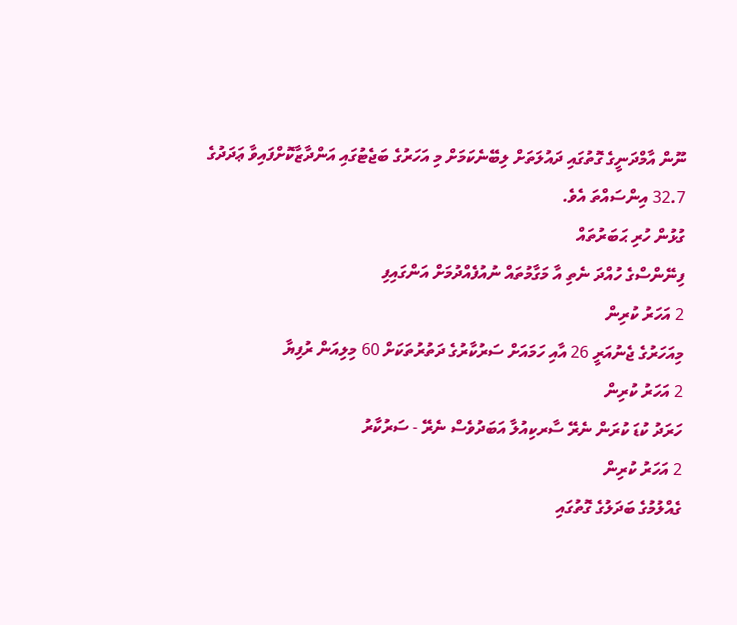ނޫން އާމްދަނީގެ ގޮތުގައި ދައުލަތަށް ލިބޭނެކަމަށް މި އަހަރުގެ ބަޖެޓުގައި އަންދާޒާކޮށްފައިވާ ޢަދަދުގެ 32.7 އިންސައްތަ އެވެ.
ގުޅުން ހުރި ޙަބަރުތައް
ފިނޭންސްގެ ހުއްދަ ނެތި އާ މަގާމުތައް ނުއުފެއްދުމަށް އަންގައިފި
2 އަހަރު ކުރިން
މިއަހަރުގެ ޖެނުއަރީ 26 އާއި ހަމައަށް ސަރުކާރުގެ ދަތުރުތަކަށް 60 މިލިއަން ރުފިޔާ
2 އަހަރު ކުރިން
ހަރަދު ކުޑަ ކުރަން ނެރޭ ސާރކިއުލާ އަބަދުވެސް ނެރޭ - ސަރުކާރު
2 އަހަރު ކުރިން
ގެއްލުމުގެ ބަދަލުގެ ގޮތުގައި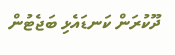ދޫކުރަން ކަނޑައެޅި ބަޖެޓުން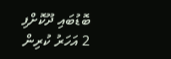ބޮޑުބައި ދޫކޮށްފި
2 އަހަރު ކުރިން